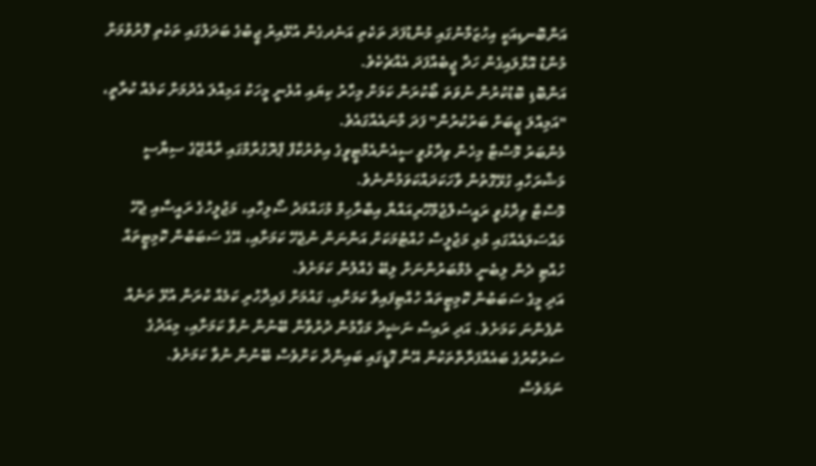އަންބޮނޑިއަކީ އިހުޒަމާނުގައި މުންޑުފަދަ ތަކެތި އަނެދގެން އުޅޭއިރު ޖީބުގެ ބަދަލުގައި ތަކެތި ފޮރުވުމަށް މުންޑު އޮޅާލައިގެން ހަދާ ޖީބެއްފަދަ އެއްޗެކެވެ.
އަންބޮޑި ބޮޑުކުރުން ނުވަތަ ބޯކުރަން ކަމަށް މިހާރު ކިޔައި އުޅެނީ މީހަކު އަމިއްލަ އެދުމަށް ކަމެއް ކުރާތީ، "އަމިއްލަ ޖީބަށް ބަރުކުރުން" ފަދަ މާނައެއްގައެވެ.
މެންބަރު މޮސްޓާ މިހެން ވިދާޅުވީ ސީއެންއެމްޓީވީގެ އިތުރުކާފް ޕްރޮގުރާމްގައި ރާއްޖޭގެ ސިޔާސީ މަޝްރަހާއި ގުޅޭގޮތުން ވާހަކަދައްކަވަމުންނެވެ.
މޮސްޓާ ވިދާޅުވީ ރައީސުލްޖުމްހޫރިއައްޔާ އިބްރާހިމް މުހައްމަދު ސޯލިހާއި، މަޖުލީހުގެ ރައީސާއި ޖެހޭ މައްސަލައެއްގައި މުޅި މަޖުލީސް ހުއްޓުމަކަށް އަންނަން ނުޖެހޭ ކަމަށާއި، އޭގެ ސަބަބުން ކޮމިޓީތައް ހުއްޓި ދެން ލިބެނީ މެމްބަރުންނަށް ލިބޭ ގެއްލުން ކަމަށެވެ.
އަދި މީގެ ސަބަބުން ކޮމިޓީތައް ހުއްޓިފައިވާ ކަމަށާއި، ގައުމަށް ފައިދާހުރި ކަމެއް ކުރަން އުޅޭ ތަނެއް ނުފެންނަ ކަމަށެވެ. އަދި ރައިސް ނަޝީދު މަގާމުން ދުރުވާން ބޭނުން ނުވާ ކަމަށާއި، މިއަދުގެ ސަރުކާރުގެ ބައެއްފަރާތްތަކުން އޭނާ ގޮޑީގައި ބައިންދާ ކަށްވެސް ބޭނުން ނުވާ ކަމަށެވެ.
ނަމަވެސް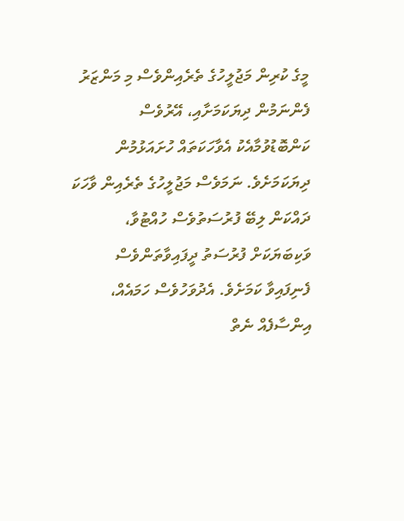މީގެ ކުރިން މަޖުލީހުގެ ތެރެއިންވެސް މި މަންޒަރު ފެންނަމުން ދިޔަކަމަށާއި، އޭރުވެސް ކަންބޮޑުވުމާއެކު އެވާހަކަތައް ހުށައަޅުމުން ދިޔަކަމަށެވެ. ނަމަވެސް މަޖުލީހުގެ ތެރެއިން ވާހަކަ ދައްކަން ލިބޭ ފުރުސަތުވެސް ހުއްޓުވާ، ވަކިބަޔަކަށް ފުރުސަތު ދީފައިވާތަންވެސް ފެނިފައިވާ ކަމަށެވެ. އެދުވަހުވެސް ހަމައެއް، އިންސާފެއް ނެތް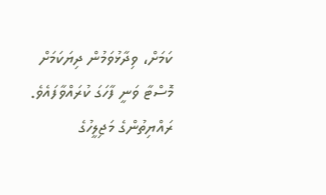ކަމަށް، ވިދާޅުވަމުން ދިޔަކަމަށް މޮސްޓާ ވަނީ ފާހަގަ ކުރައްވާފައެވެ.
ރައްޔިތުންގެ މަޖިލީހުގެ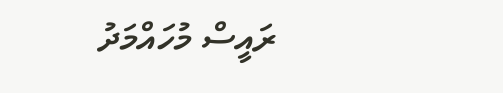ރައީސް މުހައްމަދު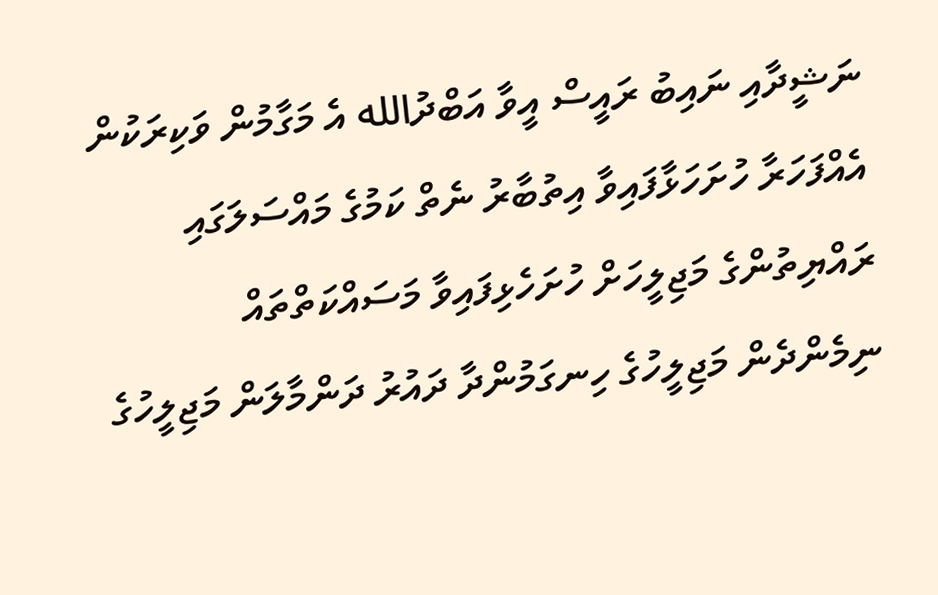ނަޝީދާއި ނައިބު ރައީސް އީވާ އަބްދުالله އެ މަގާމުން ވަކިރަކުން އެއްފަހަރާ ހުށަހަޅާފައިވާ އިތުބާރު ނެތް ކަމުގެ މައްސަލަގައި ރައްޔިތުންގެ މަޖިލީހަށް ހުށަހެޅިފައިވާ މަސައްކަތްތައް ނިމެންދެން މަޖިލީހުގެ ހިނގަމުންދާ ދައުރު ދަންމާލަން މަޖިލީހުގެ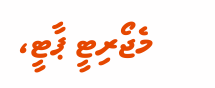މެޖޯރިޓީ ޕާޓީ،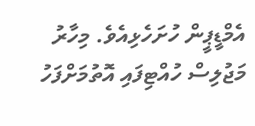އެމްޑީޕީން ހުށަހެޅިއެވެ. މިހާރު މަޖުލިސް ހުއްޓިފައި އޮތުމަށްފަހު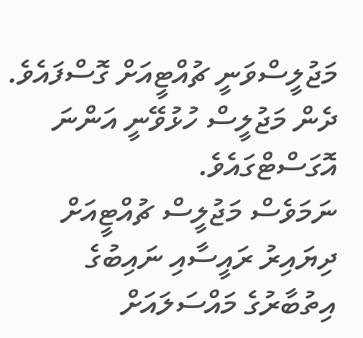މަޖުލީސްވަނީ ޗުއްޓީއަށް ގޮސްފައެވެ. ދެން މަޖުލީސް ހުޅުވޭނީ އަންނަ އޮގަސްޓްގައެވެ.
ނަމަވެސް މަޖުލީސް ޗުއްޓީއަށް ދިޔައިރު ރައީސާއި ނައިބުގެ އިތުބާރުގެ މައްސަލައަށް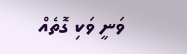ވަނީ ވަކި ގޮތެއް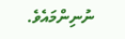ނުނިންމައެވެ.